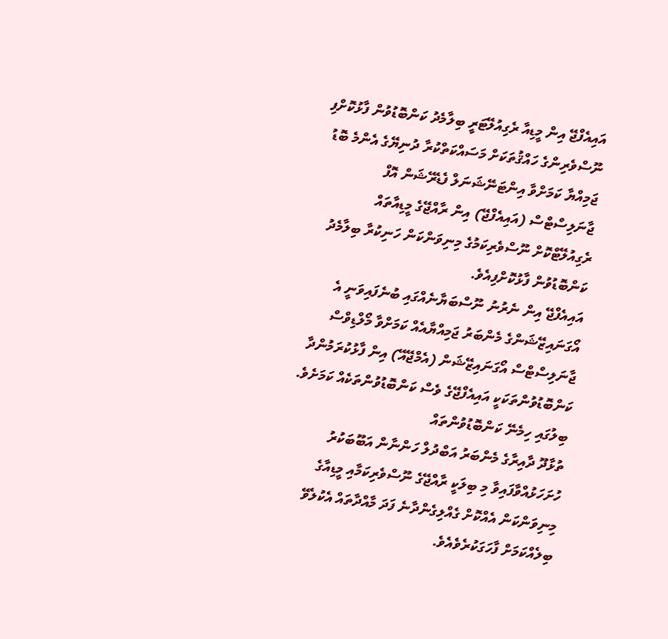އައިއެފްޖޭ އިން މީޑިއާ ރެގިއުލޭޓަރީ ބިލާމެދު ކަންބޮޑުވުން ފާޅުކޮށްފި
ނޫސްވެރިންގެ ހައްޤުތަކަށް މަސައްކަތްކުރާ ދުނިޔޭގެ އެންމެ ބޮޑު ޖަމިއްޔާ ކަމަށްވާ އިންޓަނޭޝަނަލް ފެޑެރޭޝަން އޮފް ޖާނަލިސްޓްސް (އައިއެފްޖޭ) އިން ރާއްޖޭގެ މީޑިއާތައް ރެގިއުލޭޓްކޮށް ނޫސްވެރިކަމުގެ މިނިވަންކަން ހަނިކުރާ ބިލާމެދު ކަންބޮޑުވުން ފާޅުކޮށްފިއެވެ.
އައިއެފްޖޭ އިން ނެރުނު ނޫސްބަޔާނެއްގައި ބުނެފައިވަނީ އެ އޯގަނައިޒޭޝަންގެ މެންބަރު ޖަމިއްޔާއެއް ކަމަށްވާ މޯލްޑިވްސް ޖާނަލިސްޓްސް އޯގަނައިޒޭޝަން (އެމްޖޭއޭ) އިން ފާޅުކުރަމުންދާ ކަންބޮޑުވުންތަކަކީ އައިއެފްޖޭގެ ވެސް ކަންބޮޑުވުންތަކެއް ކަމަށެވެ.
ބިލުގައި ހިމެނޭ ކަންބޮޑުވުންތައް
ތުޅާދޫ ދާއިރާގެ މެންބަރު އަބްދުލް ހަންނާން އަބޫބަކުރު ހުށަހަޅުއްވާފައިވާ މި ބިލަކީ ރާއްޖޭގެ ނޫސްވެރިކަމާއި މީޑިއާގެ މިނިވަންކަން އެއްކޮށް ގެއްލިގެންދާނެ ފަދަ މާއްދާތައް އެކުލެވޭ ބިލެއްކަމަށް ފާހަގަކުރެވެއެވެ.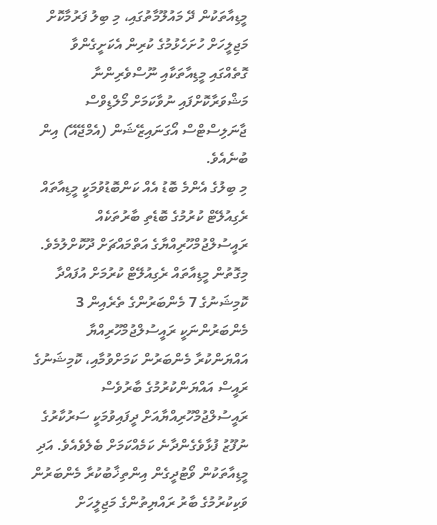މީޑިއާތަކުން ދޭ މައުލޫމާތުގައި، މި ބިލު ފަރުމާކޮށް މަޖިލީހަށް ހުށަހެޅުމުގެ ކުރިން އެކަށީގެންވާ ގޮތެއްގައި މީޑިއާތަކާއި ނޫސްވެރިންނާ މަޝްވަރާކޮށްފައި ނުވާކަމަށް މޯލްޑިވްސް ޖާނަލިސްޓްސް އޯގަނައިޒޭޝަން (އެމްޖޭއޭ) އިން ބުނެއެވެ.
މި ބިލުގެ އެންމެ ބޮޑު އެއް ކަންބޮޑުވުމަކީ މީޑިއާތައް ރެގިއުލޭޓް ކުރުމުގެ ބޮޑެތި ބާރުތަކެއް ރައީސުލްޖުމްހޫރިއްޔާގެ އަތްމައްޗަށް ދޫކޮށްލުމެވެ. މިގޮތުން މީޑިއާތައް ރެގިއުލޭޓް ކުރުމަށް އުފައްދާ ކޮމިޝަނުގެ 7 މެންބަރުންގެ ތެރެއިން 3 މެންބަރުންނަކީ ރައީސުލްޖުމްހޫރިއްޔާ އައްޔަންކުރާ މެންބަރުން ކަމަށްވުމާއި، ކޮމިޝަނުގެ ރައީސް އައްޔަންކުރުމުގެ ބާރުވެސް ރައީސުލްޖުމްހޫރިއްޔާއަށް ދީފައިވުމަކީ ސަރުކާރުގެ ނުފޫޒު ފުޅާވެގެންދާނެ ކަމެއްކަމަށް ބެލެވެއެވެ. އަދި މީޑިއާތަކުން ވޯޓުދީގެން އިންތިޚާބުކުރާ މެންބަރުން ވަކިކުރުމުގެ ބާރު ރައްޔިތުންގެ މަޖިލީހަށް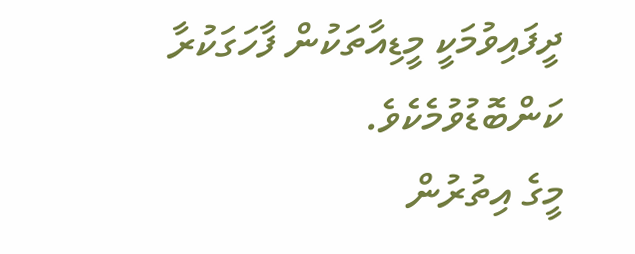ދީފައިވުމަކީ މީޑިއާތަކުން ފާހަގަކުރާ ކަންބޮޑުވުމެކެވެ.
މީގެ އިތުރުން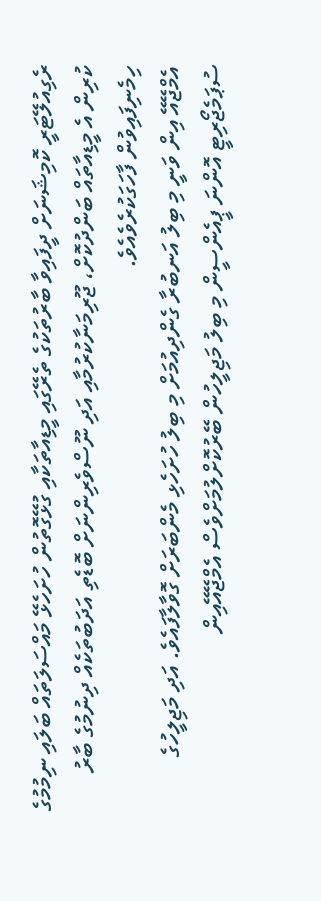ރެގިއުލޭޓަރީ ކޮމިޝަނަށް ދީފައިވާ ބާރުތަކުގެ ތެރޭގައި މީޑިއާތަކާއި ގުޅޭގޮތުން ހުށަހެޅޭ މައްސަލަތައް ބަލައި ނިމުމުގެ ކުރިން އެ މީޑިއާތައް ބަންދުކޮށް، ޖޫރިމަނާކުރުމާއި އަދި ނޫސްވެރިންނަށް ބޮޑެތި އަދަބުތަކެއް ދިނުމުގެ ބާރު ހިމެނިފައިވުން ފާހަގަކުރެވެއެވެ.
އެމްޖޭއޭ އިން ވަނީ މި ބިލު އަނބުރާ ގެންދިއުމަށް މި ބިލު ހުށަހެޅި މެންބަރަށް ގޮވާލާފައެވެ. އަދި މަޖިލީހުގެ ސުޕަމެޖޯރިޓީ އޮންނަ ޕީއެންސީން މި ބިލު މަޖިލީހުން ބޭރުކޮށްލުމަށްވެސް އެމްޖޭއޭއިން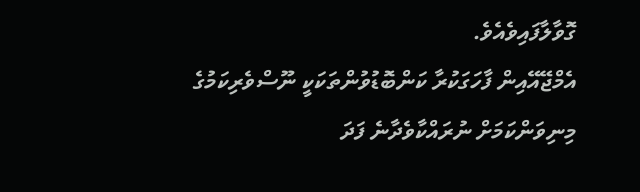ގޮވާލާފައިވެއެވެ.
އެމްޖޭއޭއިން ފާހަގަކުރާ ކަންބޮޑުވުންތަކަކީ ނޫސްވެރިކަމުގެ މިނިވަންކަމަށް ނުރައްކާވެދާނެ ފަދަ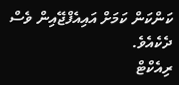ކަންކަން ކަމަށް އައިއެފްޖޭއިން ވެސް ދެކެއެވެ.
ރިއެކްޓް